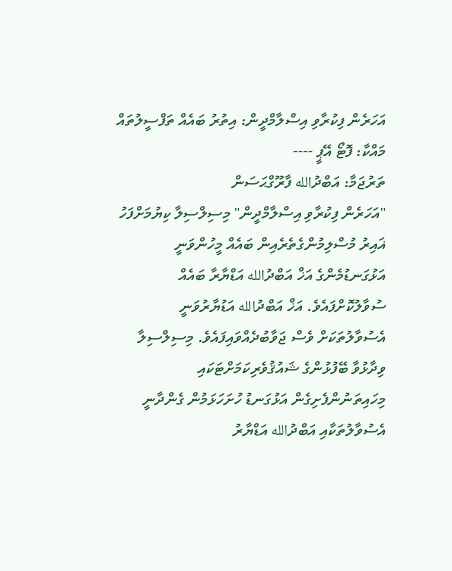އަހަރެން ފިކުރާވި އިސްލާމްދީން: އިތުރު ބައެއް ތަފްސީލުތައް
މައްކާ: ފޮޓޯ އޭޕީ ----
ތަރުޖަމާ: އަބްދުالله ފާރޫގްޙަސަން
"އަހަރެން ފިކުރާވި އިސްލާމްދީން" މިސިލްސިލާ ކިޔުމަށްފަހު ޣައިރު މުސްލިމުންގެތެރެއިން ބައެއް މީހުންވަނީ އަޅުގަނޑުމެންގެ އަޚް އަބްދުالله އަޑްޔާރާ ބައެއް ސުވާލުކޮށްފައެވެ. އަޚް އަބްދުالله އަޑުޔާރުވަނީ އެސުވާލުތަކަށް ވެސް ޖަވާބުދެއްވައިފައެވެ. މިސިލްސިލާ ވިދާޅުވާ ބޭފުޅުންގެ ޝައުޤުވެރިކަމަށްޓަކައި މިހައިތަނުންފެށިގެން އަޅުގަނޑު ހުށަހަޅަމުން ގެންދާނީ އެސުވާލުތަކާއި އަބްދުالله އަޑްޔާރު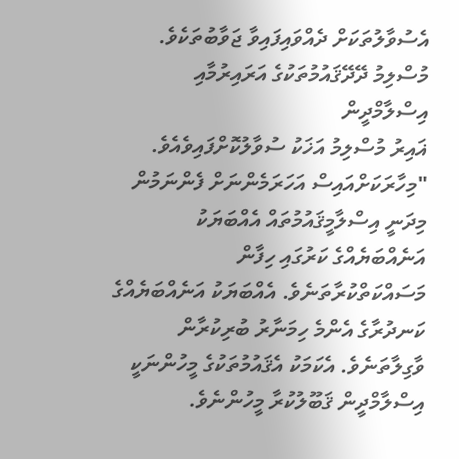އެސުވާލުތަކަށް ދެއްވައިފައިވާ ޖަވާބުތަކެވެ.
މުސްލިމު ދޭދޭޤައުމުތަކުގެ އަރައިރުމާއި އިސްލާމްދީން
ޣައިރު މުސްލިމު އަޚަކު ސުވާލުކޮށްފައިވެއެވެ.
"މިހާރަކަށްއައިސް އަހަރަމެންނަށް ފެންނަމުން މިދަނީ އިސްލާމީޤައުމުތައް އެއްބަޔަކު އަނެއްބަޔެއްގެ ކަރުގައި ހިފާން މަސައްކަތްކުރާތަނެވެ. އެއްބަޔަކު އަނެއްބަޔެއްގެ ކަނދުރާގެ އެންމެ ހިމަނާރު ބުރިކުރާން ވާގިލާތަނެވެ. އެކަމަކު އެޤައުމުތަކުގެ މީހުންނަކީ އިސްލާމްދީން ޤަބޫލުކުރާ މީހުންނެވެ.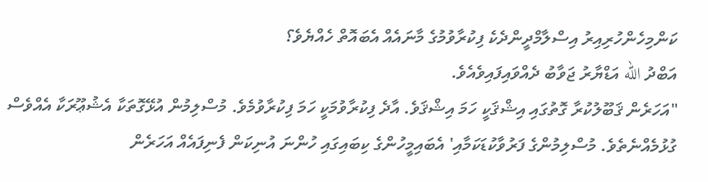ކަންމިހެންހުރިއިރު އިސްލާމްދީންދެކެ ފިކުރާވުމުގެ މާނައެއް އެބައޮތް ހެއްޔެވެ؟
އަބްދު الله އަޑްޔާރު ޖަވާބު ދެއްވައިފައިވެއެވެ.
"އަހަރެން ޤަބޫލުކުރާ ގޮތުގައި އިޝްޤަކީ ހަމަ އިޝްޤަވެ. އާދެ ފިކުރާވުމަކީ ހަމަ ފިކުރާވުމެވެ. މުސްލިމުން އުޅޭގޮތަކާ އެޝުޢޫރަކާ އެއްވެސް ގުޅުމެއްނެތެވެ. މުސްލިމުންގެ ފަރުވާކުޑަކަމާއި' އެބައިމީހުންގެ ކިބައިގައި ހުންނަ އުނިކަން ފެނިފައެއް އަހަރެން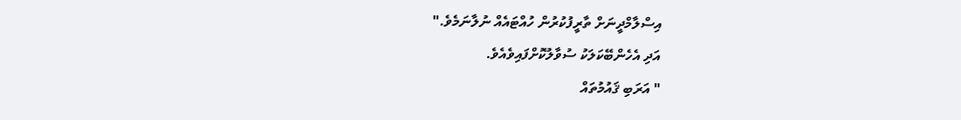އިސްލާމްދީނަށް ތާރީފުކުރުން ހުއްޓައެއް ނުލާނަމެވެ."
އަދި އެހެންބޭކަލަކު ސުވާލުކޮށްފައިވެއެވެ.
" އަރަބި ޤައުމުތައް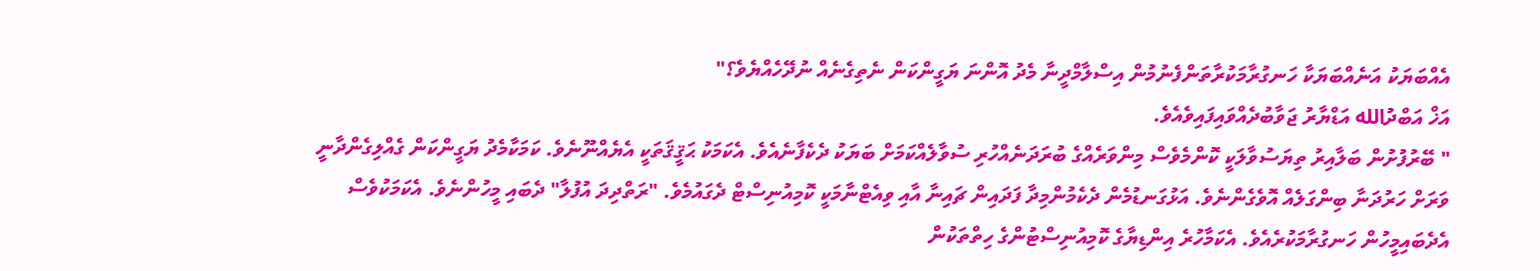އެއްބަޔަކު އަނެއްބަޔަކާ ހަނގުރާމަކުރާތަންފެނުމުން އިސްލާމްދީނާ މެދު އޮންނަ ޔަގީންކަން ނެތިގެނެއް ނުދޭހެއްޔެވެ؟"
އަޚް އަބްދުالله އަޑްޔާރު ޖަވާބުދެއްވައިފައިވެއެވެ.
" ބޭރުފުށުން ބަލާއިރު ތިޔަސުވާލަކީ ކޮންމެވެސް މިންވަރެއްގެ ބުރަދަނެއްހުރި ސުވާލެއްކަމަށް ބަޔަކު ދެކެފާނެއެވެ. އެކަމަކު ޙަޤީޤަތަކީ އެޔެއްނޫނެވެ. ކަމަކާމެދު ޔަގީންކަން ގެއްލިގެންދާނީ ވަރަށް ހަރުދަނާ ބިންގަލެއް އޮވެގެންނެވެ. އަޅުގަނޑުމެން ދެކެމުންމިދާ ފަދައިން ޗައިނާ އާއި ވިއެޓްނާމަކީ ކޮމިއުނިސްޓް ދެގައުމެވެ. "ރަތްދިދަ އުފުލާ" ދެބައި މީހުންނެވެ. އެކަމަކުވެސް އެދެބައިމީހުން ހަނގުރާމަކުރެއެވެ. އެކަމާހުރެ އިންޑިޔާގެ ކޮމިއުނިސްޓުންގެ ހިތްތަކުން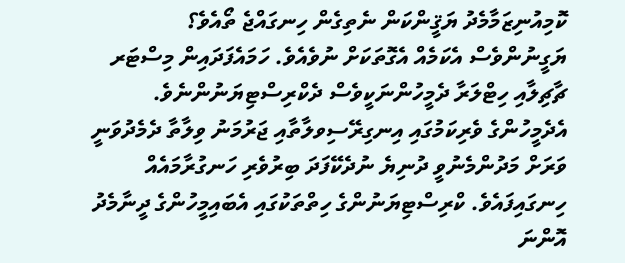ކޮމިއުނިޒަމާމެދު ޔަޤީންކަން ނެތިގެން ހިނގައްޖެ ތޯއެވެ؟ ޔަގީނުންވެސް އެކަމެއް އެގޮތަކަށް ނުވެއެވެ. ހަމައެފަދައިން މިސްޓަރ ޗާޗިލާއި ހިޓްލަރާ ދެމީހުންނަކީވެސް ދެކްރިސްޓިޔަނުންނެވެ. އެދެމީހުންގެ ވެރިކަމުގައި އިނގިރޭސިވލާތާއި ޖަރުމަނު ވިލާތާ ދެމެދުވަނީ ވަރަށް މަދުންމެނުވީ ދުނިޔެ ނުދެކޭފަދަ ބިރުވެރި ހަނގުރާމައެއް ހިނގައިފައެވެ. ކްރިސްޓިޔަނުންގެ ހިތްތަކުގައި އެބައިމީހުންގެ ދީނާމެދު އޮންނަ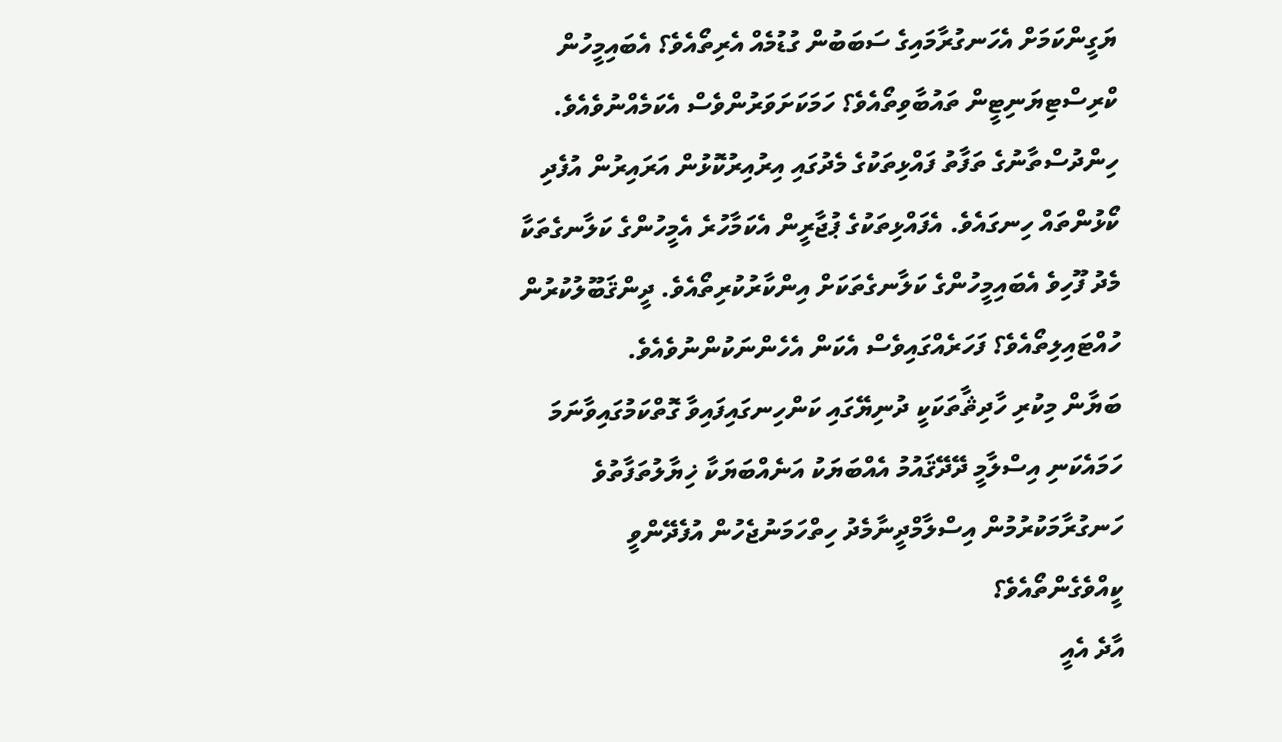ޔަގީންކަމަށް އެހަނގުރާމައިގެ ސަބަބުން ގުޑުމެއް އެރިތޯއެވެ؟ އެބައިމީހުން ކްރިސްޓިޔަނިޓީން ތައުބާވިތޯއެވެ؟ ހަމަކަށަވަރުންވެސް އެކަމެއްނުވެއެވެ. ހިންދުސްތާނުގެ ތަފާތު ފައްޅިތަކުގެ މެދުގައި އިރުއިރުކޮޅުން އަރައިރުން އުފެދި ކޯޅުންތައް ހިނގައެވެ. އެފައްޅިތަކުގެ ޕުޖާރީން އެކަމާހުރެ އެމީހުންގެ ކަލާނގެތަކާ މެދު ފޫހިވެ އެބައިމީހުންގެ ކަލާނގެތަކަށް އިންކާރުކުރިތޯއެވެ. ދީންޤަބޫލުކުރުން ހުއްޓައިލިތޯއެވެ؟ ފަހަރެއްގައިވެސް އެކަން އެހެންނަކުންނުވެއެވެ.
ބަޔާން މިކުރި ހާދިޘާތަކަކީ ދުނިޔޭގައި ކަންހިނގައިފައިވާ ގޮތްކަމުގައިވާނަމަ ހަމައެކަނި އިސްލާމީ ދޭދޭޤައުމު އެއްބަޔަކު އަނެއްބަޔަކާ ޚިޔާލުތަފާތުވެ ހަނގުރާމަކުރުމުން އިސްލާމްދީނާމެދު ހިތްހަމަނުޖެހުން އުފެދޭންވީ ކީއްވެގެންތޯއެވެ؟
އާދެ އެއީ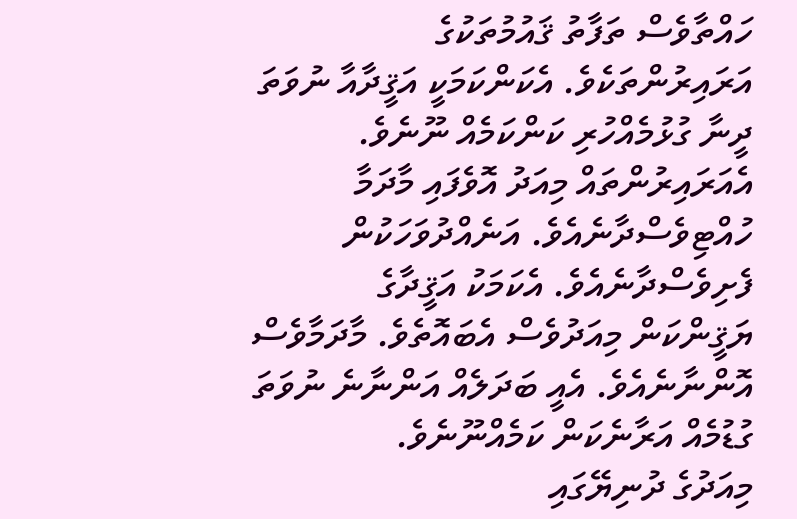ހައްތާވެސް ތަފާތު ޤައުމުތަކުގެ އަރައިރުންތަކެވެ. އެކަންކަމަކީ އަޤީދާއާ ނުވަތަ ދީނާ ގުޅުމެއްހުރި ކަންކަމެއް ނޫނެވެ. އެއަރައިރުންތައް މިއަދު އޮވެފައި މާދަމާ ހުއްޓިވެސްދާނެއެވެ. އަނެއްދުވަހަކުން ފެށިވެސްދާނެއެވެ. އެކަމަކު އަޤީދާގެ ޔަޤީންކަން މިއަދުވެސް އެބައޮތެވެ. މާދަމާވެސް އޮންނާނެއެވެ. އެއީ ބަދަލެއް އަންނާނެ ނުވަތަ ގުޑުމެއް އަރާނެކަން ކަމެއްނޫނެވެ.
މިއަދުގެ ދުނިޔޭގައި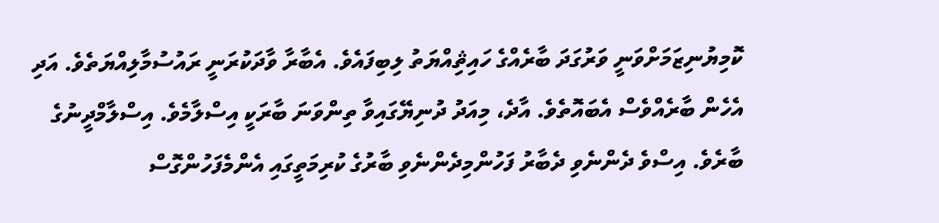ކޮމިޔުނިޒަމަށްވަނީ ވަރުގަދަ ބާރެއްގެ ހައިޘިއްޔަތު ލިބިފައެވެ. އެބާރާ ވާދަކުރަނީ ރައުސުމާލިއްޔަތެވެ. އަދި އެހެން ބާރެއްވެސް އެބައޮތެވެ. އާދެ، މިއަދު ދުނިޔޭގައިވާ ތިންވަނަ ބާރަކީ އިސްލާމެވެ. އިސްލާމްދީނުގެ ބާރެވެ. އިސްވެ ދެންނެވި ދެބާރު ފަހުންމިދެންނެވި ބާރުގެ ކުރިމަތީގައި އެންމެފަހުންގޮސް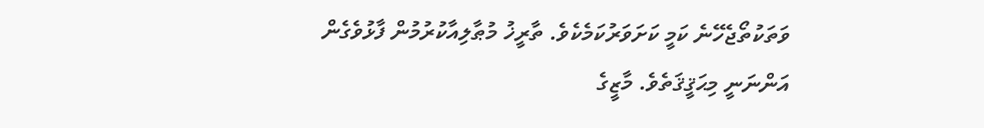ވަތަކުތޯޖެހޭނެ ކަމީ ކަށަވަރުކަމެކެވެ. ތާރީޚު މުޠާލިއާކުރުމުން ފާޅުވެގެން އަންނަނީ މިޙަޤީޤަތެވެ. މާޒީގެ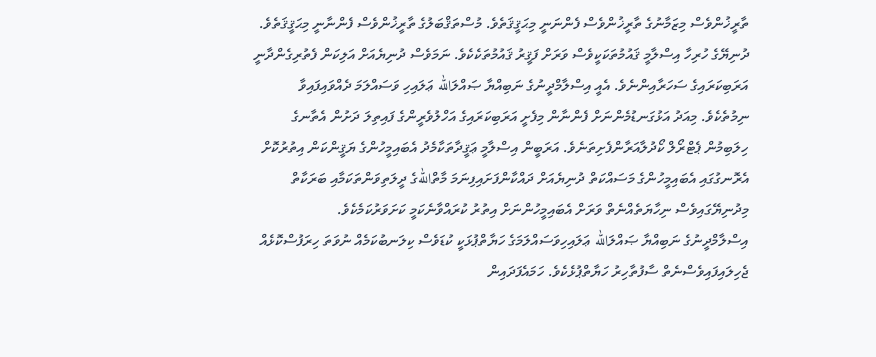ތާރީޚުންވެސް މިޒަމާނުގެ ތާރީޚުންވެސް ފެންނަނީ މިޙަޤީޤަތެވެ. މުސްތަޤްބަލުގެ ތާރީޚުންވެސް ފެންނާނީ މިޙަޤީޤަތެވެ.
ދުނިޔޭގެ ހުރިހާ އިސްލާމީ ޤައުމުތަކަކީވެސް ވަރަށް ފަޤީރު ޤައުމުތަކެކެވެ. ނަމަވެސް ދުނިޔެއަށް އަލިކަން ފެތުރިގެންދާނީ އަރަބިކަރައިގެ ސަހަރާއިންނެވެ. އެއީ އިސްލާމްދީނުގެ ނަބިއްޔާ ޞައްލަالله ޢަލައިހި ވަސައްލަމަ ދެއްވައިފައިވާ ނިމުތެކެވެ. މިއަދު އަޅުގަނޑުމެންނަށް ފެންނާން މިފެށީ އަރަބިކަރައިގެ އަހްލުވެރީންގެ ފައިތިލަ ދަށުން އެތާނގެ ހިލަބިމުން ޕެޓްރޯލް ކޯދުލާއަރާންފެށިތަނެވެ. އަރަބީން އިސްލާމީ ޢަޤީދާތަކާމެދު އެބައިމީހުންގެ ޔަޤީންކަން އިތުރުކޮށް އެރޮނގުގައި އެބައިމީހުންގެ މަސައްކަތް ދުނިޔެއަށް ދައްކާންފަށައިފިނަމަ މާތްاللهގެ ދީލަތިވަންތަކަމާއި ބަރަކާތް މިދުނިޔޭގައިވެސް ނިހާޔަތެއްނެތް ވަރަށް އެބައިމީހުންނަށް އިތުރު ކުރައްވާނެކަމީ ކަށަވަރުކަމެކެވެ.
އިސްލާމްދީނުގެ ނަބިއްޔާ ޞައްލަالله ޢަލައިހިވަސައްލަމަގެ ހަޔާތްޕުޅަކީ ކުޑަވެސް ކިލަނބުކަމެއް ނުވަތަ ހިރަފުސްކޮޅެއް ޖެހިލައިފައިވެސްނެތް ސާފުތާހިރު ހަޔާތްޕުޅެކެވެ. ހަމައެފަދައިން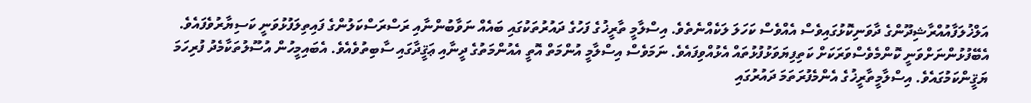އަލްޚުލަފާއުއްރާޝިދޫންގެ ދާވަނިކޮޅުގައިވެސް އެއްވެސް ކަހަލަ ލަކެއްނެތެވެ. އިސްލާމީ ތާރީޚުގެ ފަހުގެ ދައުރުތަކުގައި ބައެއް ނަވާބުންނާއި ރަސްރަސްކަލުންގެ ފައިތިލަފުޅުވަނީ ކަސިޔާރުވެފައެވެ. އެބޭފުޅުންނަށްވަނީ ކޮންމެވެސްވަރަކަށް ކަތިފިޔަވަޅުފުޅުތައް އެޅުއްވިފައެވެ. ނަމަވެސް އިސްލާމީ އުންމަތް އޮތީ އެއުންމަތުގެ ދީނާއި ޢަޤީދާގައި ސާބިތުވެއެވެ. އެބައިމީހުން އުސޫލުތަކާމެދު ފުރިހަމަ ޔަޤީންކަމުގައެވެ. އިސްލާމީތާރީޚުގެ އެންމެފުރަތަމަ ދައުރުގައި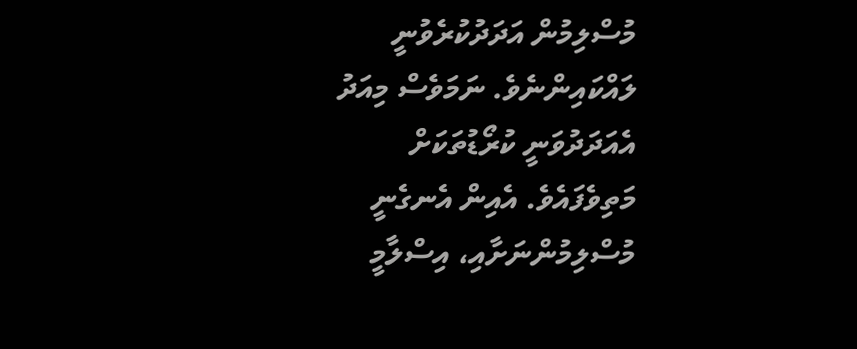މުސްލިމުން އަދަދުކުރެވުނީ ލައްކައިންނެވެ. ނަމަވެސް މިއަދު އެއަދަދުވަނީ ކުރޯޑުތަކަށް މަތިވެފައެވެ. އެއިން އެނގެނީ މުސްލިމުންނަށާއި، އިސްލާމީ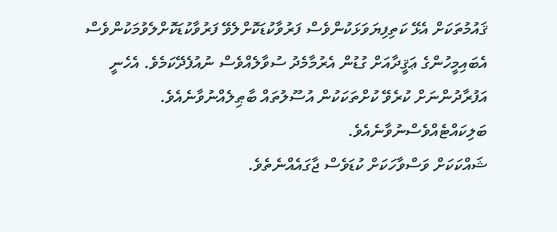ޤައުމުތަކަށް އެޅޭ ކަތިފިޔަވަޅަކުންވެސް ފަރުވާކުޑަކޮށްލެވޭ ފަރުވާކުޑަކޮށްލެވުމަކުންވެސް އެބައިމީހުންގެ ޢަޤީދާއަށް ގުޑުން އެރުމާމެދު ސުވާލެއްވެސް ނުއުފެދޭކަމެވެ. އެހެނީ އަފުރާދުންނަށް ކުރެވޭ ކުށްތަކަކުން އުސޫލުތައް ބާޠިލެއްނުވާނެއެވެ. ބަލިކައްޓެއްވެސްނުވާނެއެވެ.
ޝައްކަކަށް ވަސްވާހަކަށް ކުޑަވެސް ޖާގައެއްނެތެވެ.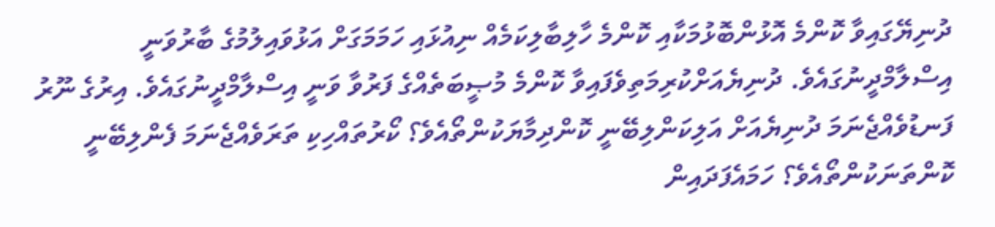ދުނިޔޭގައިވާ ކޮންމެ އޮޅުންބޮޅުމަކާއި ކޮންމެ ހާލިބާލިކަމެއް ނިއުޅައި ހަމަމަގަށް އަޅުވައިލުމުގެ ބާރުވަނީ އިސްލާމްދީނުގައެވެ. ދުނިޔެއަށްކުރިމަތިވެފައިވާ ކޮންމެ މުޞީބަތެއްގެ ފަރުވާ ވަނީ އިސްލާމްދީނުގައެވެ. އިރުގެ ނޫރު ފަނޑުވެއްޖެނަމަ ދުނިޔެއަށް އަލިކަންލިބޭނީ ކޮންދިމާޔަކުންތޯއެވެ؟ ކޯރުތައްހިކި ތަރަވެއްޖެނަމަ ފެންލިބޭނީ ކޮންތަނަކުންތޯއެވެ؟ ހަމައެފަދައިން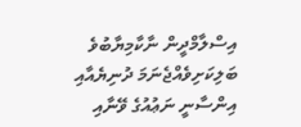އިސްލާމްދީން ނާކާމިޔާބުވެ ބަލިކަށިވެއްޖެނަމަ ދުނިޔެއާއި އިންސާނީ ނަޢުއުގެ ވޭނާއި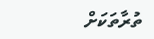ތުރާތަކަށް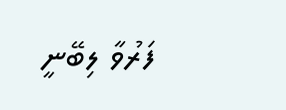ފަރުވާ ލިބޭނީ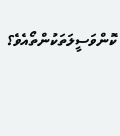ކޮންވަސީލަތަކުންތޯއެވެ؟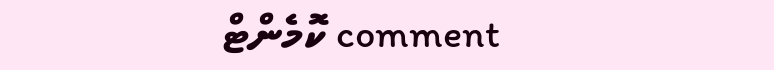comment ކޮމެންޓް